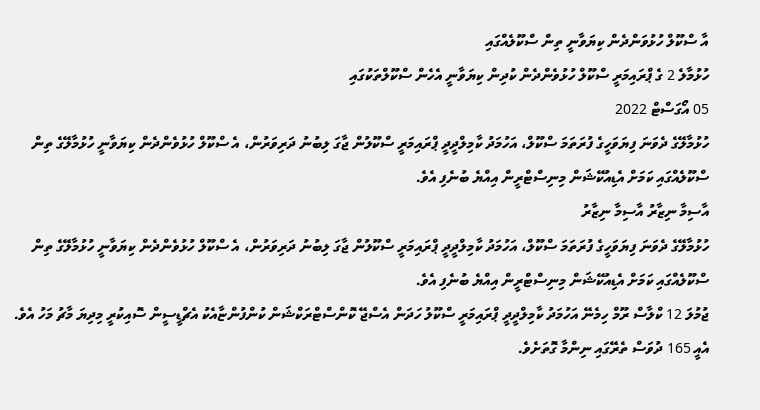އާ ސްކޫލް ހުޅުވަންދެން ކިޔަވާނީ ތިން ސްކޫލެއްގައި
ހުޅުމާލެ 2 ގެ ޕްރައިމަރީ ސްކޫލް ހުޅުވެންދެން ކުދިން ކިޔަވާނީ އެހެން ސްކޫލްތަކުގައި
05 އޯގަސްޓް 2022
ހުޅުމާލޭގެ ދެވަނަ ފިޔަވަހީގެ ފުރަތަމަ ސްކޫލް، އަހުމަދު ކާމިލްދީދީ ޕްރައިމަރީ ސްކޫލުން ޖާގަ ލިބުނު ދަރިވަރުން، އެ ސްކޫލް ހުޅުވެންދެން ކިޔަވާނީ ހުޅުމާލޭގެ ތިން ސްކޫލެއްގައި ކަމަށް އެޑިއުކޭޝަން މިނިސްޓްރީން އިއްޔެ ބުނެފި އެވެ.
އާސިމާ ނިޒާރު އާސިމާ ނިޒާރު
ހުޅުމާލޭގެ ދެވަނަ ފިޔަވަހީގެ ފުރަތަމަ ސްކޫލް، އަހުމަދު ކާމިލްދީދީ ޕްރައިމަރީ ސްކޫލުން ޖާގަ ލިބުނު ދަރިވަރުން، އެ ސްކޫލް ހުޅުވެންދެން ކިޔަވާނީ ހުޅުމާލޭގެ ތިން ސްކޫލެއްގައި ކަމަށް އެޑިއުކޭޝަން މިނިސްޓްރީން އިއްޔެ ބުނެފި އެވެ.
ޖުމުލަ 12 ކްލާސް ރޫމް ހިމެނޭ އަހުމަދު ކާމިލްދީދީ ޕްރައިމަރީ ސްކޫލު ހަދަން އެސްޖޭ ކޮންސްޓްރަކްޝަން ކުންފުންޏާއެކު އެޗްޑީސީން ސޮއިކުރީ މިދިޔަ މާޗު މަހު އެވެ. އެއީ 165 ދުވަސް ތެރޭގައި ނިންމާ ގޮތަށެވެ.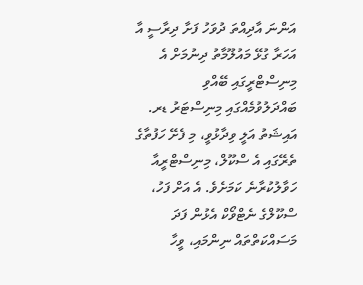އަންނަ އާދިއްތަ ދުވަހު ފަށާ ދިރާސީ އާ އަހަރާ ގުޅޭ މައުލޫމާތު ދިނުމަށް އެ މިނިސްޓްރީގައި ބޭއްވި ބައްދަލުވުމެއްގައި މިނިސްޓަރު ޑރ. އައިޝަތު އަލީ ވިދާޅުވީ، މި ފެށޭ ހަފުތާގެ ތެރޭގައި އެ ސްކޫލް، މިނިސްޓްރީއާ ހަވާލުކުރާނެ ކަމަށެވެ. އެ އަށް ފަހު، ސްކޫލްގެ ނެޓްވޯކް އެޅުން ފަދަ މަސައްކަތްތައް ނިންމައި، ވީހާ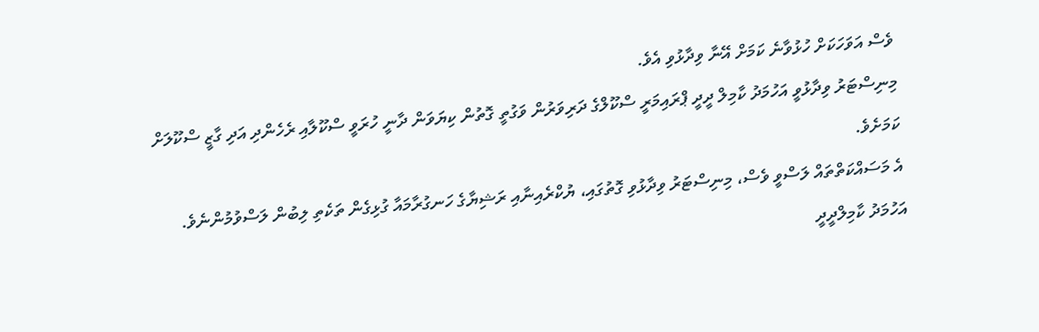ވެސް އަވަހަކަށް ހުޅުވާނެ ކަމަށް އޭނާ ވިދާޅުވި އެވެ.
މިނިސްޓަރު ވިދާޅުވީ އަހުމަދު ކާމިލް ދީދީ ޕްރައިމަރީ ސްކޫލްގެ ދަރިވަރުން ވަގުތީ ގޮތުން ކިޔަވަން ދާނީ ހުރަވީ ސްކޫލާއި ރެހެންދި އަދި ގާޒީ ސްކޫލަށް ކަމަށެވެ.
އެ މަސައްކަތްތައް ލަސްވީ ވެސް، މިނިސްޓަރު ވިދާޅުވި ގޮތުގައި، ޔުކްރެއިނާއި ރަޝިޔާގެ ހަނގުރާމައާ ގުޅިގެން ތަކެތި ލިބުން ލަސްވުމުންނެވެ.
އަހުމަދު ކާމިލްދީދީ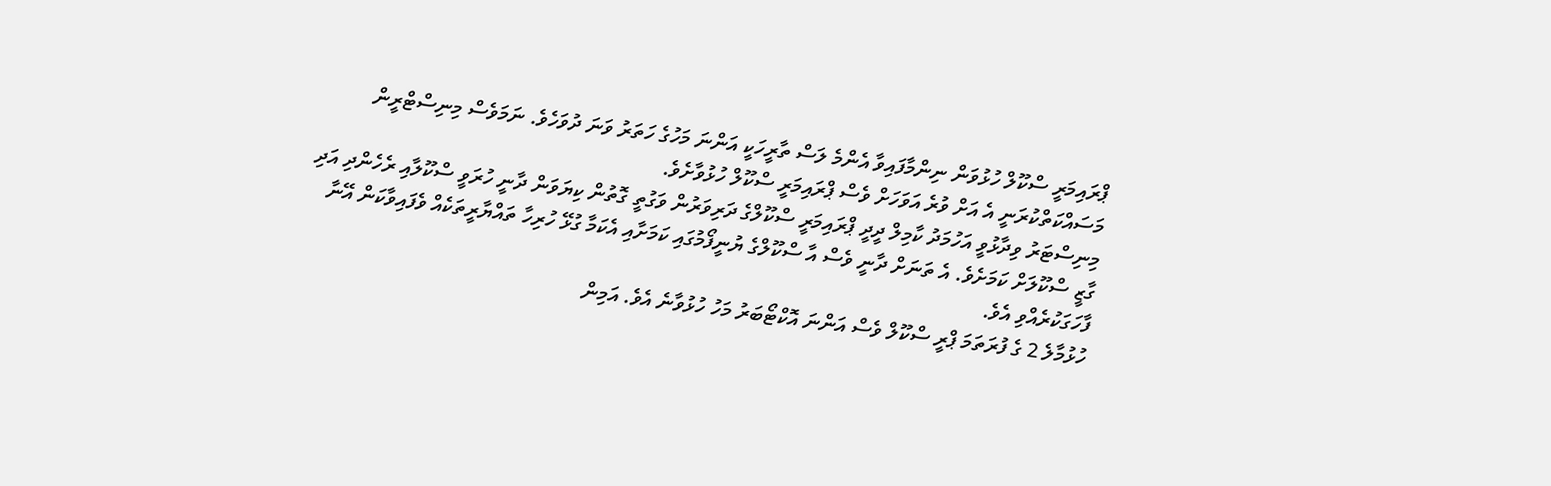ޕްރައިމަރީ ސްކޫލް ހުޅުވަން ނިންމާފައިވާ އެންމެ ލަސް ތާރީހަކީ އަންނަ މަހުގެ ހަތަރު ވަނަ ދުވަހެވެ. ނަމަވެސް މިނިސްޓްރީން މަސައްކަތްކުރަނީ އެ އަށް ވުރެ އަވަހަށް ވެސް ޕްރައިމަރީ ސްކޫލް ހުޅުވާށެވެ.
މިނިސްޓަރު ވިދާޅުވީ އަހުމަދު ކާމިލް ދީދީ ޕްރައިމަރީ ސްކޫލްގެ ދަރިވަރުން ވަގުތީ ގޮތުން ކިޔަވަން ދާނީ ހުރަވީ ސްކޫލާއި ރެހެންދި އަދި ގާޒީ ސްކޫލަށް ކަމަށެވެ. އެ ތަނަށް ދާނީ ވެސް އާ ސްކޫލްގެ ޔުނީފޯމުގައި ކަމަށާއި އެކަމާ ގުޅޭ ހުރިހާ ތައްޔާރީތަކެއް ވެފައިވާކަން އޭނާ ފާހަގަކުރެއްވި އެވެ.
ހުޅުމާލެ 2 ގެ ފުރަތަމަ ޕްރީ ސްކޫލް ވެސް އަންނަ އޮކްޓޯބަރު މަހު ހުޅުވާނެ އެވެ. އަމިން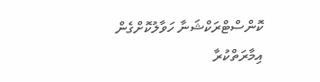ކޮންސްޓްރަކްޝަނާ ހަވާލުކޮށްގެން އިމާރަތްކުރާ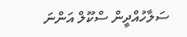ސަލާހުއްދީން ސްކޫލް އަންނަ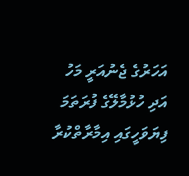އަހަރުގެ ޖެނުއަރީ މަހު އަދި ހުޅުމާލޭގެ ފުރަތަމަ ފިޔަވަހީގައި އިމާރާތްކުރާ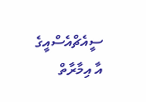ސީއެޗްއެސްއީގެ އާ އިމާރާތް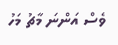ވެސް އަންނަ މާޗު މަހު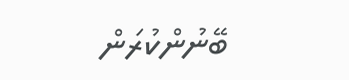ބޭނުންކުރަން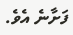ފަށާނެ އެވެ.